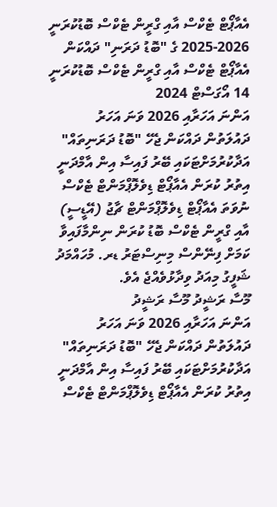އެއާޕޯޓް ޓެކްސް އާއި ގްރީން ޓެކްސް ބޮޑުކުރަނީ
2025-2026 ގެ "ބޮޑު ދަރަނި" ދައްކަން އެއާޕޯޓް ޓެކްސް އާއި ގްރީން ޓެކްސް ބޮޑުކުރަނީ
14 އޯގަސްޓް 2024
އަންނަ އަހަރާއި 2026 ވަނަ އަހަރު ދައުލަތުން ދައްކަން ޖެހޭ "ބޮޑު ދަރަނިތައް" އަދާކުރުމަށްޓަކައި ބޭރު ފައިސާ އިން އާމްދަނީ އިތުރު ކުރަން އެއާޕޯޓް ޑިވެލޮޕްމަންޓް ޓެކްސް ނުވަތަ އެއާޕޯޓް ޑިވެލޮޕްމަންޓް ޗާޖު (އޭޑީސީ) އާއި ގްރީން ޓެކްސް ބޮޑު ކުރަން ނިންމާފައިވާ ކަމަށް ފިނޭންސް މިނިސްޓަރު ޑރ. މުހައްމަދު ޝަފީގު މިއަދު ވިދާޅުވެއްޖެ އެވެ.
މޫސާ ރަޝީދު މޫސާ ރަޝީދު
އަންނަ އަހަރާއި 2026 ވަނަ އަހަރު ދައުލަތުން ދައްކަން ޖެހޭ "ބޮޑު ދަރަނިތައް" އަދާކުރުމަށްޓަކައި ބޭރު ފައިސާ އިން އާމްދަނީ އިތުރު ކުރަން އެއާޕޯޓް ޑިވެލޮޕްމަންޓް ޓެކްސް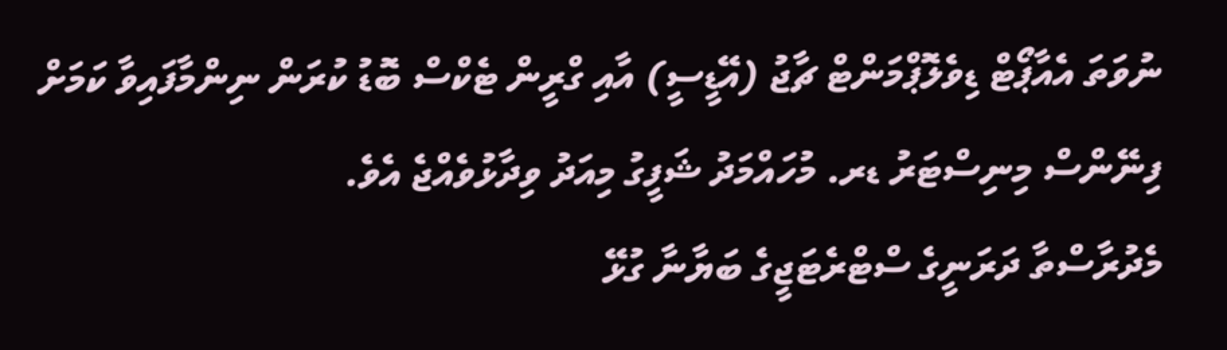ނުވަތަ އެއާޕޯޓް ޑިވެލޮޕްމަންޓް ޗާޖު (އޭޑީސީ) އާއި ގްރީން ޓެކްސް ބޮޑު ކުރަން ނިންމާފައިވާ ކަމަށް ފިނޭންސް މިނިސްޓަރު ޑރ. މުހައްމަދު ޝަފީގު މިއަދު ވިދާޅުވެއްޖެ އެވެ.
މެދުރާސްތާ ދަރަނީގެ ސްޓްރެޓަޖީގެ ބަޔާނާ ގުޅޭ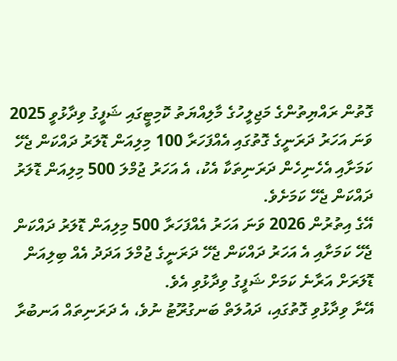ގޮތުން ރައްޔިތުންގެ މަޖިލީހުގެ މާލިއްޔަތު ކޮމިޓީގައި ޝަފީގު ވިދާޅުވީ 2025 ވަނަ އަހަރު ދަރަނީގެ ގޮތުގައި އެއްފަހަރާ 100 މިލިއަން ޑޮލަރު ދައްކަން ޖެހޭ ކަމަށާއި އެހެނިހެން ދަރަނިތަކާ އެކު، އެ އަހަރު ޖުމްލަ 500 މިލިއަން ޑޮލަރު ދައްކަން ޖެހޭ ކަމަށެވެ.
އޭގެ އިތުރުން 2026 ވަނަ އަހަރު އެއްފަހަރާ 500 މިލިއަން ޑޮލަރު ދައްކަން ޖެހޭ ކަމަށާއި އެ އަހަރު ދައްކަން ޖެހޭ ދަރަނީގެ ޖުމްލަ އަދަދު އެއް ބިލިއަން ޑޮލަރަށް އަރާނެ ކަމަށް ޝަފީގު ވިދާޅުވި އެވެ.
އޭނާ ވިދާޅުވި ގޮތުގައި، ދައުލަތް ބަނގުރޫޓު ނުވެ، އެ ދަރަނިތައް އަނބުރާ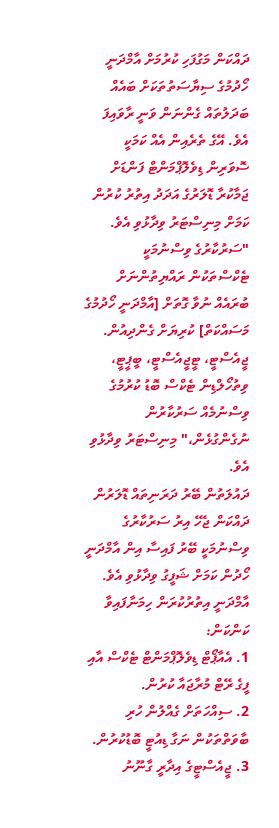ދައްކަން މަގުފަހި ކުރުމަށް އާމްދަނީ ހޯދުމުގެ ސިޔާސަތުތަކަށް ބައެއް ބަދަލުތައް ގެންނަން ވަނީ ރާވައިފަ އެވެ. އޭގެ ތެރެއިން އެއް ކަމަކީ ސޮވަރިން ޑިވެލޮޕްމަންޓް ފަންޑަށް ޖަމާކުރާ ޑޮލަރުގެ އަދަދު އިތުރު ކުރުން ކަމަށް މިނިސްޓަރު ވިދާޅުވި އެވެ.
"ސަރުކާރުގެ ވިސްނުމަކީ ޓެކްސްތަކުން ރައްޔިތުންނަށް ބުރައެއް ނުވާ ގޮތަށް [އާމްދަނީ ހޯދުމުގެ މަސައްކަތް] ކުރިޔަށް ގެންދިއުން. ޖީއެސްޓީ، ޓީޖީއެސްޓީ، ބީޕީޓީ، ވިތުހޯލްޑިން ޓެކްސް ބޮޑު ކުރުމުގެ ވިސްނުމެއް ސަރުކާރުން ނުގެންގުޅެން،" މިނިސްޓަރު ވިދާޅުވި އެވެ.
ދައުލަތުން ބޭރު ދަރަނިތައް ޑޮލަރުން ދައްކަން ޖެހޭ އިރު ސަރުކާރުގެ ވިސްނުމަކީ ބޭރު ފައިސާ އިން އާމްދަނީ ހޯދުން ކަމަށް ޝަފީގު ވިދާޅުވި އެވެ.
އާމްދަނީ އިތުރުކުރަން ހިމަނާފައިވާ ކަންކަން:
1. އެއާޕޯޓް ޑިވެލޮޕްމަންޓް ޓެކްސް އާއި ފީގެ ރޭޓް މުރާޖައާ ކުރުން.
2. ސިއްހަތަށް ގެއްލުން ހުރި ބާވަތްތަކުން ނަގާ ޑިއުޓީ ބޮޑުކުރުން.
3. ޖީއެސްޓީގެ އިދާރީ ގާނޫނު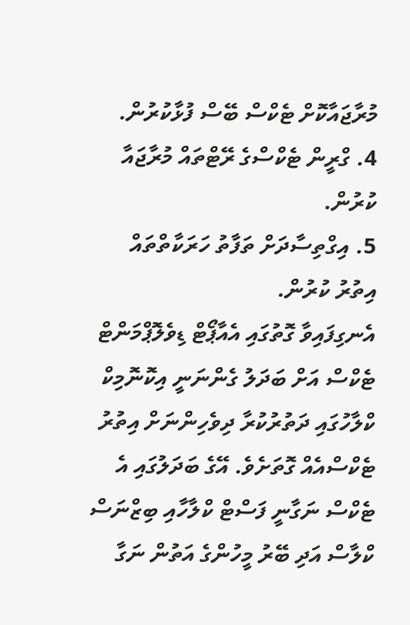މުރާޖައާކޮށް ޓެކްސް ބޭސް ފުޅާކުރުން.
4. ގްރީން ޓެކްސްގެ ރޭޓްތައް މުރާޖައާ ކުރުން.
5. އިގްތިސާދަށް ތަފާތު ހަރަކާތްތައް އިތުރު ކުރުން.
އެނގިފައިވާ ގޮތުގައި އެއާޕޯޓް ޑިވެލޮޕްމަންޓް ޓެކްސް އަށް ބަދަލު ގެންނަނީ އިކޮނޮމިކް ކްލާހުގައި ދަތުރުކުރާ ދިވެހިންނަށް އިތުރު ޓެކްސްއެއް ގޮތަށެވެ. އޭގެ ބަދަލުގައި އެ ޓެކްސް ނަގާނީ ފަސްޓް ކްލާހާއި ބިޒްނަސް ކްލާސް އަދި ބޭރު މީހުންގެ އަތުން ނަގާ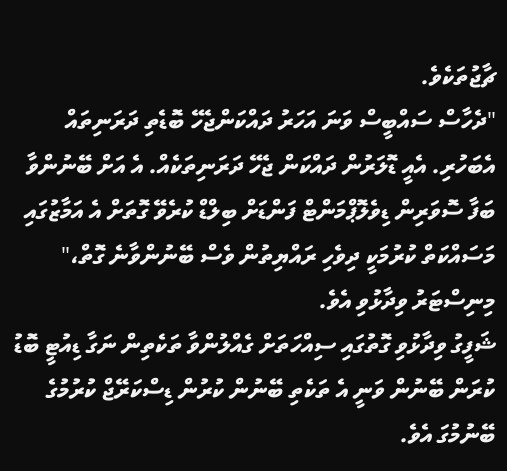ޗާޖުތަކެވެ.
"ދެހާސް ސައްބީސް ވަނަ އަހަރު ދައްކަންޖެހޭ ބޮޑެތި ދަރަނިތައް އެބަހުރި. އެއީ ޑޮލަރުން ދައްކަން ޖެހޭ ދަރަނިތަކެއް. އެ އަށް ބޭނުންވާ ބަފާ ސޮވަރިން ޑިވެލޮޕްމަންޓް ފަންޑަށް ބިލްޑް ކުރެވޭ ގޮތަށް އެ އަމާޒުގައި މަސައްކަތް ކުރުމަކީ ދިވެހި ރައްޔިތުން ވެސް ބޭނުންވާނެ ގޮތް،" މިނިސްޓަރު ވިދާޅުވި އެވެ.
ޝަފީގު ވިދާޅުވި ގޮތުގައި ސިއްހަތަށް ގެއްލުންވާ ތަކެތިން ނަގާ ޑިއުޓީ ބޮޑު ކުރަން ބޭނުން ވަނީ އެ ތަކެތި ބޭނުން ކުރުން ޑިސްކަރޭޖް ކުރުމުގެ ބޭނުމުގަ އެވެ.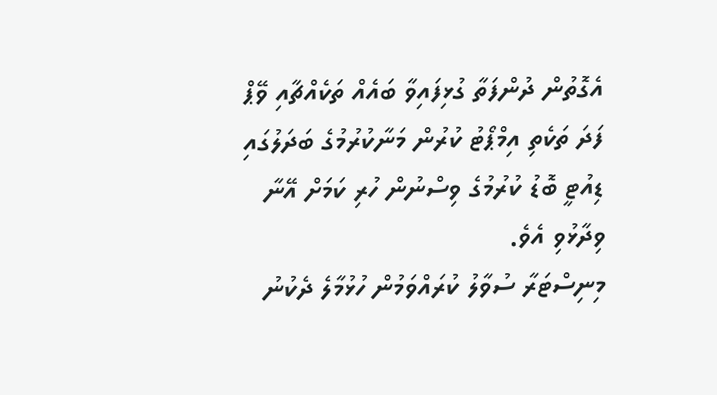އެގޮތުން ދުންފަތާ ގުޅިފައިވާ ބައެއް ތަކެއްޗާއި ވޭޕް ފަދަ ތަކެތި އިމްޕޯޓު ކުރުން މަނާކުރުމުގެ ބަދަލުގައި ޑިއުޓީ ބޮޑު ކުރުމުގެ ވިސްނުން ހުރި ކަމަށް އޭނާ ވިދާޅުވި އެވެ.
މިނިސްޓަރާ ސުވާލު ކުރައްވަމުން ހުޅުމާލެ ދެކުނު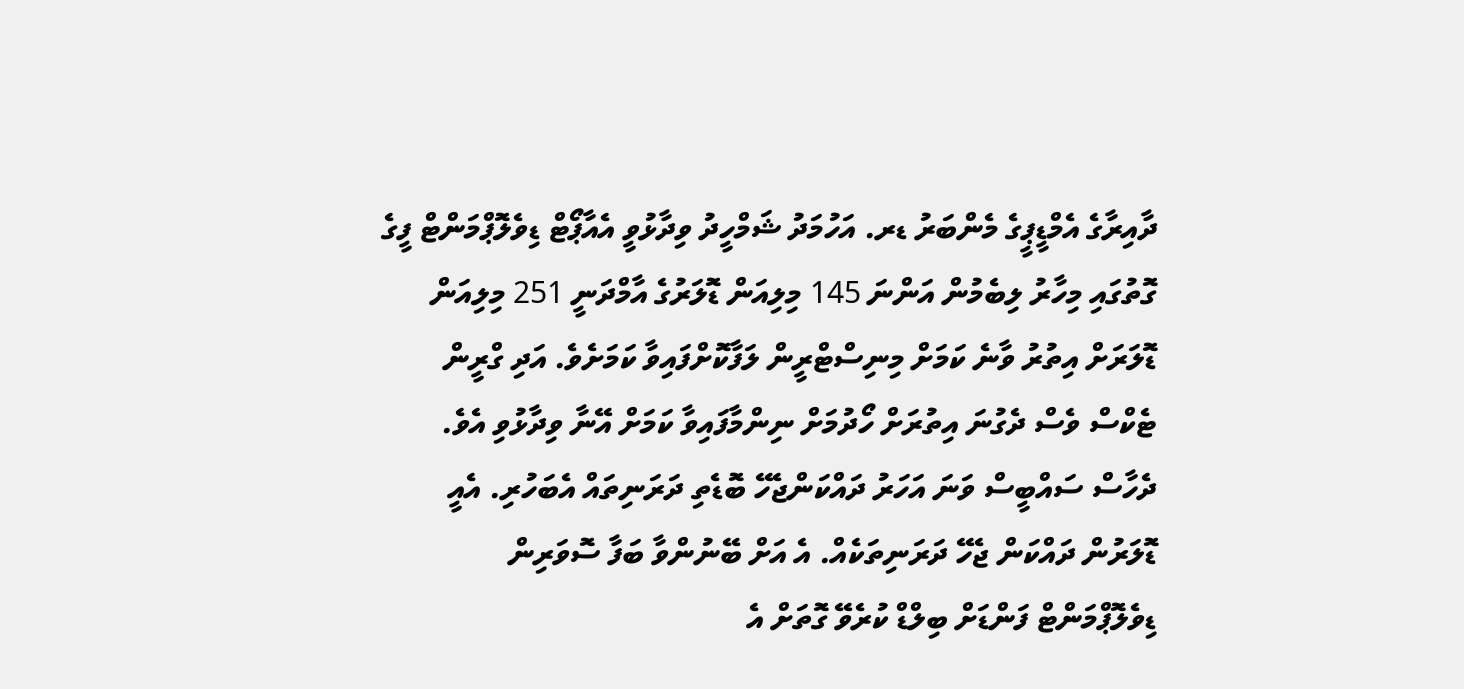ދާއިރާގެ އެމްޑީޕީގެ މެންބަރު ޑރ. އަހުމަދު ޝަމްހީދު ވިދާޅުވީ އެއާޕޯޓް ޑިވެލޮޕްމަންޓް ފީގެ ގޮތުގައި މިހާރު ލިބެމުން އަންނަ 145 މިލިއަން ޑޮލަރުގެ އާމްދަނީ 251 މިލިއަން ޑޮލަރަށް އިތުރު ވާނެ ކަމަށް މިނިސްޓްރީން ލަފާކޮށްފައިވާ ކަމަށެވެ. އަދި ގްރީން ޓެކްސް ވެސް ދެގުނަ އިތުރަށް ހޯދުމަށް ނިންމާފައިވާ ކަމަށް އޭނާ ވިދާޅުވި އެވެ.
ދެހާސް ސައްބީސް ވަނަ އަހަރު ދައްކަންޖެހޭ ބޮޑެތި ދަރަނިތައް އެބަހުރި. އެއީ ޑޮލަރުން ދައްކަން ޖެހޭ ދަރަނިތަކެއް. އެ އަށް ބޭނުންވާ ބަފާ ސޮވަރިން ޑިވެލޮޕްމަންޓް ފަންޑަށް ބިލްޑް ކުރެވޭ ގޮތަށް އެ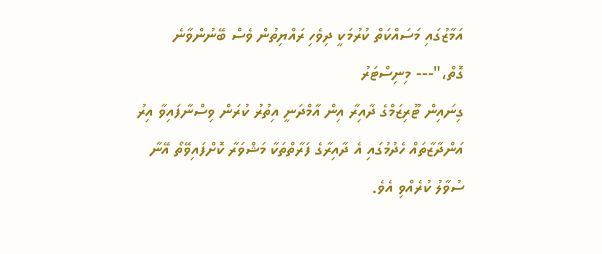އަމާޒުގައި މަސައްކަތް ކުރުމަކީ ދިވެހި ރައްޔިތުން ވެސް ބޭނުންވާނެ ގޮތް،"--- މިނިސްޓަރު
ގިނައިން ޓޫރިޒަމްގެ ދާއިރާ އިން އާމްދަނީ އިތުރު ކުރަން ވިސްނާފައިވާ އިރު އަންދާޒާތައް ހެދުމުގައި އެ ދާއިރާގެ ފަރާތްތަކާ މަޝްވަރާ ކޮށްފައިވޭތޯ އޭނާ ސުވާލު ކުރެއްވި އެވެ.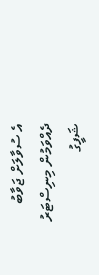އެ ސުވާލަށް ޖަވާބު ދެއްވަމުން މިނިސްޓަރު ޝަފީގު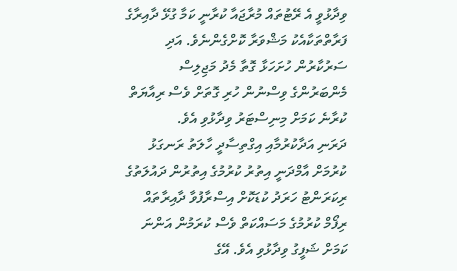ވިދާޅުވީ އެ ރޭޓުތައް މުރާޖައާ ކުރާނީ ކަމާ ގުޅޭ ދާއިރާގެ ފަރާތްތަކާއެކު މަޝްވަރާ ކޮށްގެންނެވެ. އަދި ސަރުކާރުން ހުށަހަޅާ ގޮތާ މެދު މަޖިލިސް މެންބަރުންގެ ވިސްނުން ހުރި ގޮތަށް ވެސް ރިއާޔަތް ކުރާނެ ކަމަށް މިނިސްޓަރު ވިދާޅުވި އެވެ.
ދަރަނި އަދާކުރުމާއި އިގްތިސާދީ ހާލަތު ރަނގަޅު ކުރުމަށް އާމްދަނީ އިތުރު ކުރުމުގެ އިތުރުން ދައުލަތުގެ ރިކަރަންޓު ހަރަދު ކުޑަކޮށް އިސްރާފުވާ ދާއިރާތައް ރިފޯމް ކުރުމުގެ މަސައްކަތް ވެސް ކުރަމުން އަންނަ ކަމަށް ޝަފީގު ވިދާޅުވި އެވެ. އޭގެ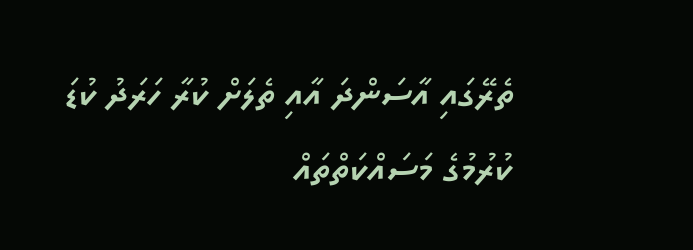ތެރޭގައި އާސަންދަ އާއި ތެލަށް ކުރާ ހަރަދު ކުޑަ ކުރުމުގެ މަސައްކަތްތައް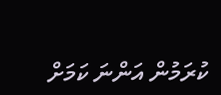ކުރަމުން އަންނަ ކަމަށް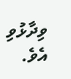ވިދާޅުވި އެވެ.